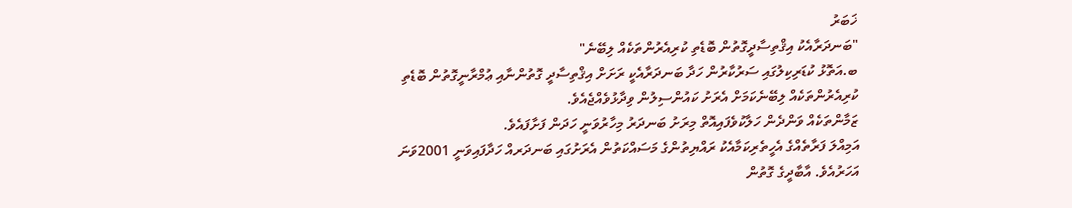ޚަބަރު
"ބަނދަރާއެކު އިޤްތިސާދީގޮތުން ބޮޑެތި ކުރިއެރުންތަކެއް ލިބޭނެ"
ބ.އަތޮޅު ކުޑަރިކިލުގައި ސަރުކާރުން ހަދާ ބަނދަރާއެކީ ރަށަށް އިޤްތިސާދީ ގޮތުންނާއި ޢުމްރާނީގޮތުން ބޮޑެތި ކުރިއެރުންތަކެއް ލިބޭނެކަމަށް އެރަށު ކައުންސިލުން ވިދާޅުވެއްޖެއެވެ.
ޒަމާންތަކެއް ވަންދެން ހަލާކުވެފައިއޮތް މިރަށު ބަނދަރު މިހާރުވަނީ ހަދަން ފަށާފައެވެ.
އަމިއްލަ ފަރާތެއްގެ އެހީތެރިކަމާއެކު ރައްޔިތުންގެ މަސައްކަތުން އެރަށުގައި ބަނދަރއް ހަދާފައިވަނީ 2001ވަނަ އަހަރުއެވެ. އާބާދީގެ ގޮތުން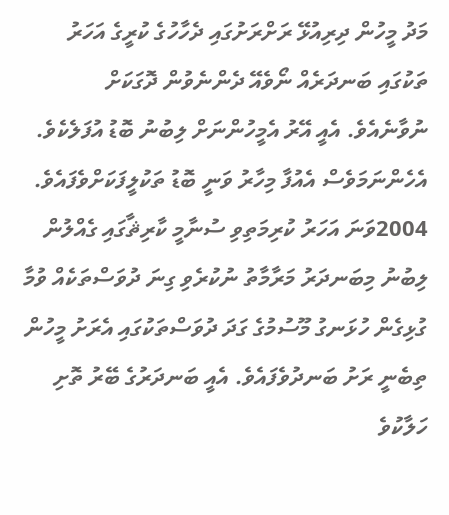މަދު މީހުން ދިރިއުޅޭ ރަށްރަށުގައި ދެހާހުގެ ކުރީގެ އަހަރު ތަކުގައި ބަނދަރެއް ނޯވެއޭ ދެންނެވުން ދޮގަކަށް ނުވާނެއެވެ. އެއީ އޭރު އެމީހުންނަށް ލިބުނު ބޮޑު އުފަލެކެވެ. އެހެންނަމަވެސް އެއުފާ މިހާރު ވަނީ ބޮޑު ތަކުލީފަކަށްވެފައެވެ.
2004ވަނަ އަހަރު ކުރިމަތިވި ސުނާމީ ކާރިޘާގައި ގެއްލުން ލިބުނު މިބަނދަރު މަރާމާތު ނުކުރެވި ގިނަ ދުވަސްތަކެއް ވުމާ ގުޅިގެން ހުޅަނގު މޫސުމުގެ ގަދަ ދުވަސްތަކުގައި އެރަށު މީހުން ތިބެނީ ރަށު ބަނދުވެފައެވެ. އެއީ ބަނދަރުގެ ބޭރު ތޮށި ހަލާކުވެ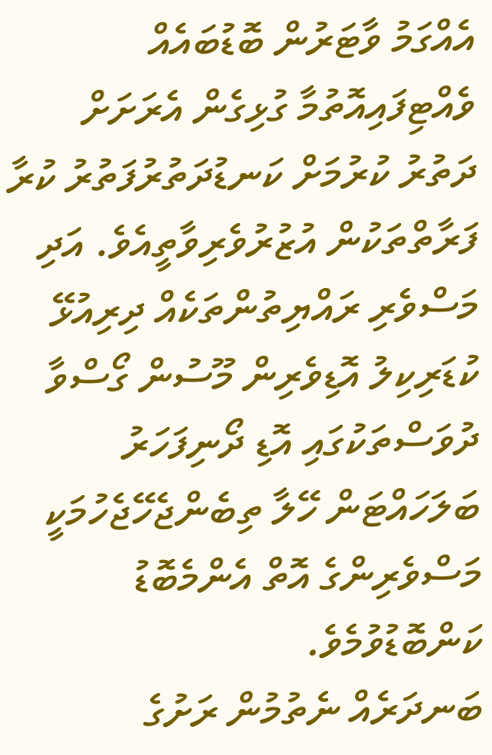އެއްގަމު ވާޓަރުން ބޮޑުބައެއް ވެއްޓިފައިއޮތުމާ ގުޅިގެން އެރަށަށް ދަތުރު ކުރުމަށް ކަނޑުދަތުރުފަތުރު ކުރާ ފަރާތްތަކުން އުޒުރުވެރިވާތީއެވެ. އަދި މަސްވެރި ރައްޔިތުންތަކެއް ދިރިއުޅޭ ކުޑަރިކިލު އޮޑިވެރިން މޫސުން ގޯސްވާ ދުވަސްތަކުގައި އޮޑި ދޯނިފަހަރު ބަލަހައްޓަން ހޭލާ ތިބެންޖެހޭޖެހުމަކީ މަސްވެރިންގެ އޮތް އެންމެބޮޑު ކަންބޮޑުވުމެވެ.
ބަނދަރެއް ނެތުމުން ރަށުގެ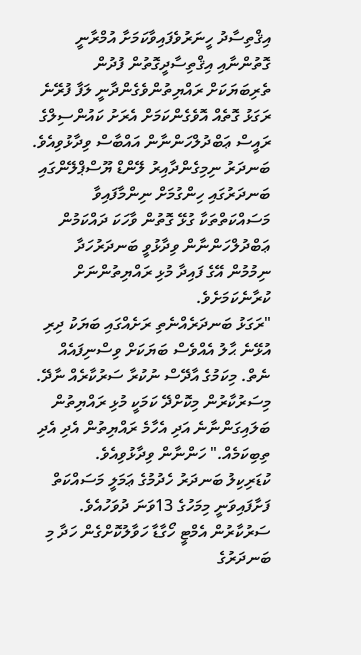އިޤްތިސާދު ހީނަރުވެފައިވާކަމަށާ އުމްރާނީ ގޮތުންނާއި އިޤްތިސާދީގޮތުން ފުދުން ތެރިބަޔަކަށް ރައްޔިތުންވެގެންދާނީ ލަފާ ފުރޭނެ ރަގަޅު ގޮތެއް އޮވެގެންކަމަށް އެރަށު ކައުންސިލްގެ ރައީސް ޢަބްދުލްހަންނާން އައްބާސް ވިދާޅުވިއެވެ.
ބަނދަރު ނިމިގެންދާއިރު ލޭންޑް ޔޫސްޕްލޭންގައި ބަނދަރުގައި ހިންގުމަށް ނިންމާފައިވާ މަސައްކަތްތަކާ ގުޅޭ ގޮތުން ވާހަކަ ދައްކަމުން ޢަބްދުލްހަންނާން ވިދާޅުވީ ބަނދަރުހަދާ ނިމުމުން އޭގެ ފައިދާ މުޅި ރައްޔިތުންނަށް ކުރާނެކަމަށެވެ.
"ރަގަޅު ބަނދަރެއްނެތި ރަށެއްގައި ބަޔަކު ދިރި އުޅޭނެ ޙާލު އެއްވެސް ބަޔަކަށް ވިސްނިފައެއް ނެތް. މިކަމުގެ އާދޭސް ނުކުރާ ސަރުކާރެއް ނާދޭ. މިސަރުކާރުން މިކޮށްދޭ ކަމަކީ މުޅި ރައްޔިތުން ބަލައިގަންނާނެ އަދި އެހާމެ ރައްޔިތުން އެދި އެދި ތިބިކަމެއް." ހަންނާން ވިދާޅުވިއެވެ.
ކުޑަރިކިލު ބަނދަރު ހެދުމުގެ ޢަމަލީ މަސައްކަތް ފަށާފައިވަނީ މިމަހުގެ 13ވަނަ ދުވަހުއެވެ. ސަރުކާރުން އެމްޓީ ހޯގާޑާ ހަވާލުކޮށްގެން ހަދާ މި ބަނދަރުގެ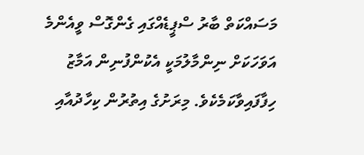މަސައްކަތް ބާރު ސްޕީޑެއްގައި ގެންގޮސް ވީއެންމެ އަވަހަކަށް ނިންމާލުމަކީ އެކުންފުނިން އަމާޒު ހިފާފައިވާކަމެކެވެ. މިރަށުގެ އިތުރުން ކިހާދުއާއި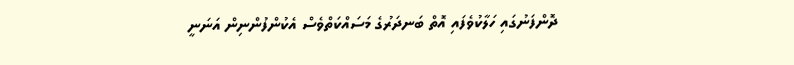ދޮންފަނުގައި ހަލާކުވެފައި އޮތް ބަނދަރުގެ މަސައްކަތްވެސް އެކުންފުންނިން އަނަނީ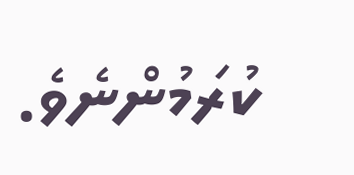ކުރަމުންނެވެ.